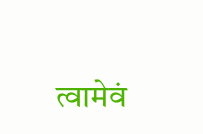त्वामेवं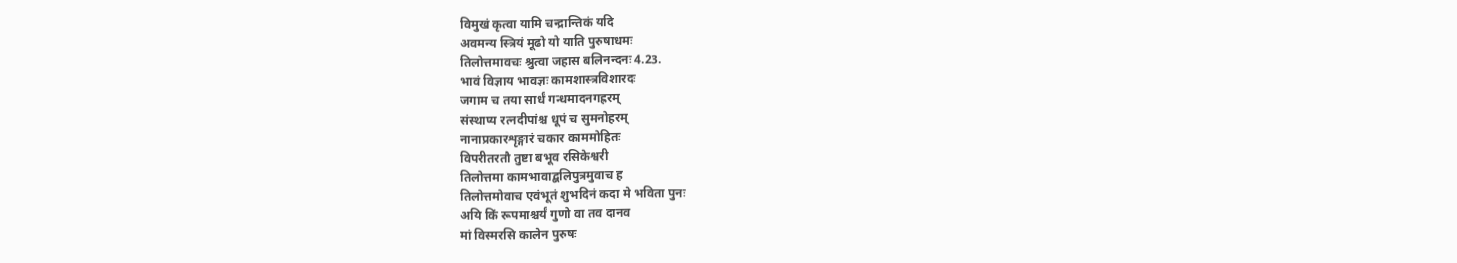विमुखं कृत्वा यामि चन्द्रान्तिकं यदि
अवमन्य स्त्रियं मूढो यो याति पुरुषाधमः
तिलोत्तमावचः श्रुत्वा जहास बलिनन्दनः 4.23.
भावं विज्ञाय भावज्ञः कामशास्त्रविशारदः
जगाम च तया सार्धं गन्धमादनगह्ररम्
संस्थाप्य रत्नदीपांश्च धूपं च सुमनोहरम्
नानाप्रकारशृङ्गारं चकार काममोहितः
विपरीतरतौ तुष्टा बभूव रसिकेश्वरी
तिलोत्तमा कामभावाद्बलिपुत्रमुवाच ह
तिलोत्तमोवाच एवंभूतं शुभदिनं कदा मे भविता पुनः
अयि किं रूपमाश्चर्यं गुणो वा तव दानव
मां विस्मरसि कालेन पुरुषः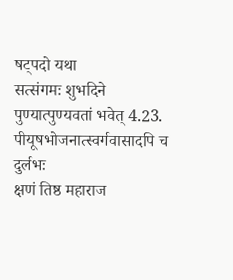षट्पदो यथा
सत्संगमः शुभदिने पुण्यात्पुण्यवतां भवेत् 4.23.
पीयूषभोजनात्स्वर्गवासादपि च दुर्लभः
क्षणं तिष्ठ महाराज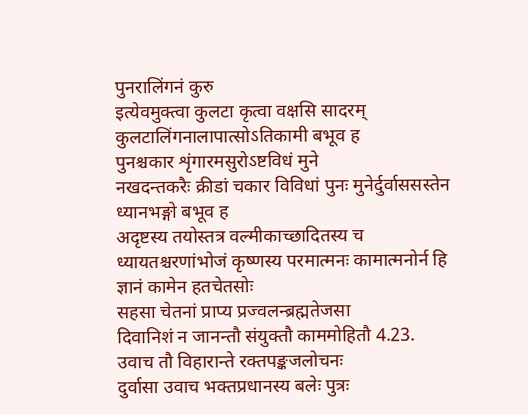पुनरालिंगनं कुरु
इत्येवमुक्त्वा कुलटा कृत्वा वक्षसि सादरम्
कुलटालिंगनालापात्सोऽतिकामी बभूव ह
पुनश्चकार शृंगारमसुरोऽष्टविधं मुने
नखदन्तकरैः क्रीडां चकार विविधां पुनः मुनेर्दुर्वाससस्तेन ध्यानभङ्गो बभूव ह
अदृष्टस्य तयोस्तत्र वल्मीकाच्छादितस्य च
ध्यायतश्चरणांभोजं कृष्णस्य परमात्मनः कामात्मनोर्न हि ज्ञानं कामेन हतचेतसोः
सहसा चेतनां प्राप्य प्रज्वलन्ब्रह्मतेजसा
दिवानिशं न जानन्तौ संयुक्तौ काममोहितौ 4.23.
उवाच तौ विहारान्ते रक्तपङ्कजलोचनः
दुर्वासा उवाच भक्तप्रधानस्य बलेः पुत्रः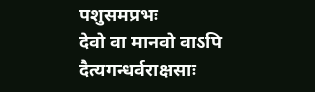पशुसमप्रभः
देवो वा मानवो वाऽपि दैत्यगन्धर्वराक्षसाः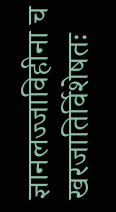ज्ञानलज्जाविहीना च खरजातिर्विशेषतः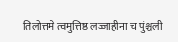तिलोत्तमे त्वमुत्तिष्ठ लज्जाहीना च पुंश्चली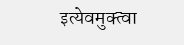इत्येवमुक्त्वा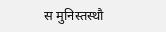स मुनिस्तस्थौ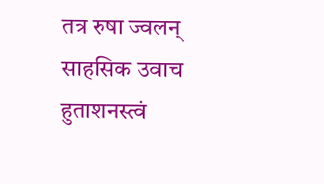तत्र रुषा ज्वलन्
साहसिक उवाच हुताशनस्त्वं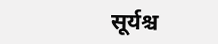सूर्यश्च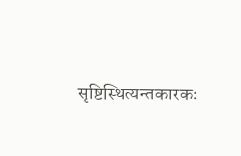सृष्टिस्थित्यन्तकारकः